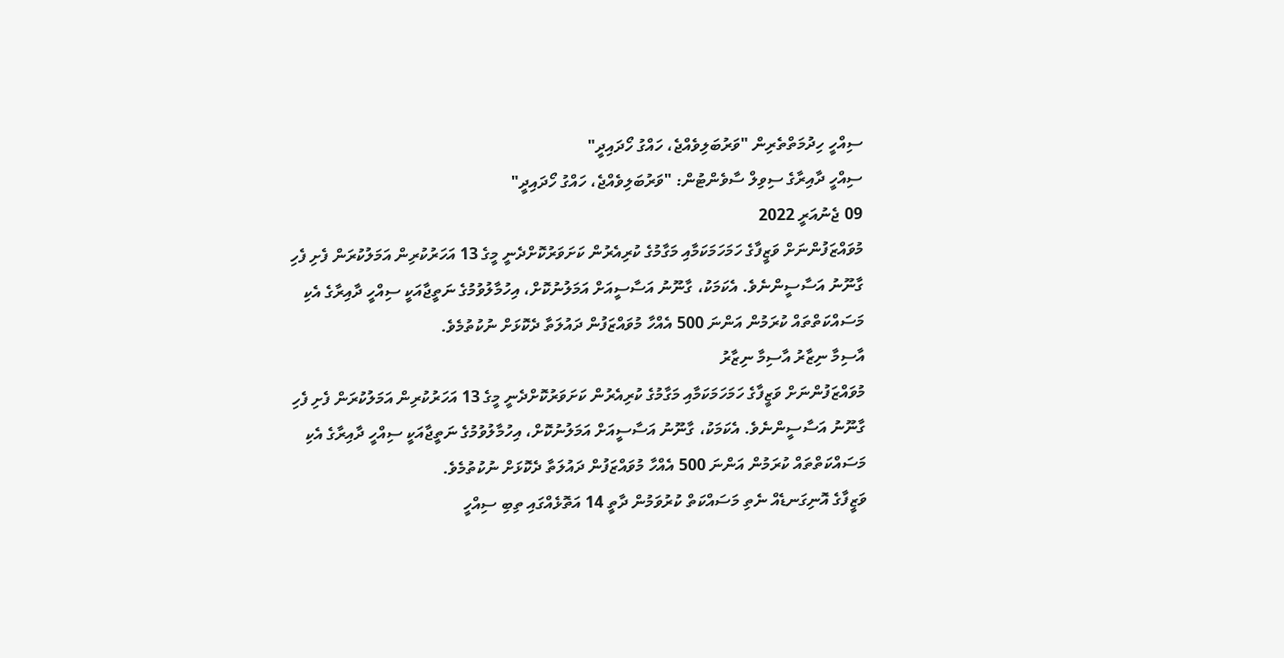ސިއްހީ ހިދުމަތްތެރިން "ވަރުބަލިވެއްޖެ، ހައްގު ހޯދައިދީ"
ސިއްހީ ދާއިރާގެ ސިވިލް ސާވެންޓުން: "ވަރުބަލިވެއްޖެ، ހައްގު ހޯދައިދީ"
09 ޖެނުއަރީ 2022
މުވައްޒަފުންނަށް ވަޒީފާގެ ހަމަހަމަކަމާއި މަގާމުގެ ކުރިއެރުން ކަށަވަރުކޮށްދެނީ މީގެ 13 އަހަރުކުރިން އަމަލުކުރަން ފެށި ފެހި ގާނޫނު އަސާސީންނެވެ. އެކަމަކު، ގާނޫނު އަސާސީއަށް އަމަލުނުކޮށް، އިހުމާލުވުމުގެ ނަތީޖާއަކީ ސިއްހީ ދާއިރާގެ އެކި މަސައްކަތްތައް ކުރަމުން އަންނަ 500 އެއްހާ މުވައްޒަފުން ދައުލަތާ ދެކޮޅަށް ނުކުތުމެވެ.
އާސިމާ ނިޒާރު އާސިމާ ނިޒާރު
މުވައްޒަފުންނަށް ވަޒީފާގެ ހަމަހަމަކަމާއި މަގާމުގެ ކުރިއެރުން ކަށަވަރުކޮށްދެނީ މީގެ 13 އަހަރުކުރިން އަމަލުކުރަން ފެށި ފެހި ގާނޫނު އަސާސީންނެވެ. އެކަމަކު، ގާނޫނު އަސާސީއަށް އަމަލުނުކޮށް، އިހުމާލުވުމުގެ ނަތީޖާއަކީ ސިއްހީ ދާއިރާގެ އެކި މަސައްކަތްތައް ކުރަމުން އަންނަ 500 އެއްހާ މުވައްޒަފުން ދައުލަތާ ދެކޮޅަށް ނުކުތުމެވެ.
ވަޒީފާގެ އޮނިގަނޑެއް ނެތި މަސައްކަތް ކުރުވަމުން ދާތީ 14 އަތޮޅެއްގައި ތިބި ސިއްހީ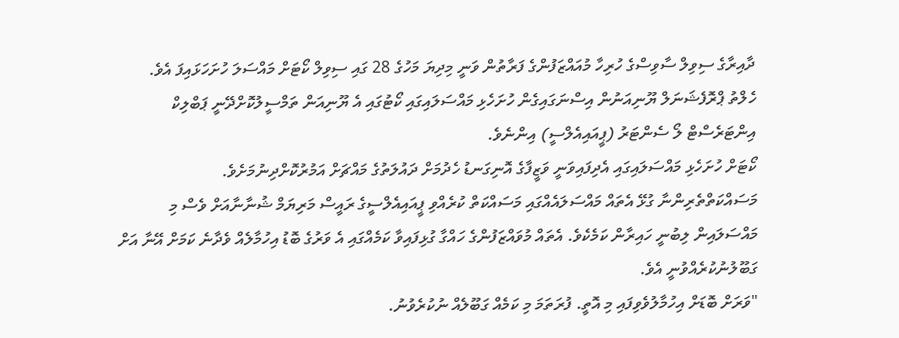ދާއިރާގެ ސިވިލް ސާވިސްގެ ހުރިހާ މުއައްޒަފުންގެ ފަރާތުން ވަނީ މިދިޔަ މަހުގެ 28 ގައި ސިވިލް ކޯޓަށް މައްސަލަ ހުށަހަޅައިފަ އެވެ.
ހެލްތު ޕްރޮފެޝަނަލް ޔޫނިއަނުން އިސްނަގައިގެން ހުށަހެޅި މައްސަލައިގައި ކޯޓުގައި އެ ޔޫނިއަން ތަމްސީލުކޮށްދޭނީ ޕަބްލިކް އިންޓަރެސްޓް ލޯ ސެންޓަރު (ޕީއައިއެލްސީ) އިންނެވެ.
ކޯޓަށް ހުށަހެޅި މައްސަލައިގައި އެދިފައިވަނީ ވަޒީފާގެ އޮނިގަނޑު ހެދުމަށް ދައުލަތުގެ މައްޗަށް އަމުރުކޮށްދިނުމަށެވެ.
މަސައްކަތްތެރިންނާ ގުޅޭ އެތައް މައްސަލައެއްގައި މަސައްކަތް ކުރެއްވި ޕީއައިއެލްސީގެ ރައީސް މަރިޔަމް ޝުނާނާއަށް ވެސް މި މައްސަލައިން ލިބުނީ ހައިރާން ކަމެކެވެ. އެތައް މުވައްޒަފުންގެ ހައްގާ ގުޅިފައިވާ ކަމެއްގައި އެ ވަރުގެ ބޮޑު އިހުމާލެއް ވެދާނެ ކަމަށް އޭނާ އަށް ގަބޫލުނުކުރެއްވުނީ އެވެ.
"ވަރަށް ބޮޑަށް އިހުމާލުވެވިފައި މި އޮތީ. ފުރަތަމަ މި ކަމެއް ގަބޫލެއް ނުކުރެވުނު.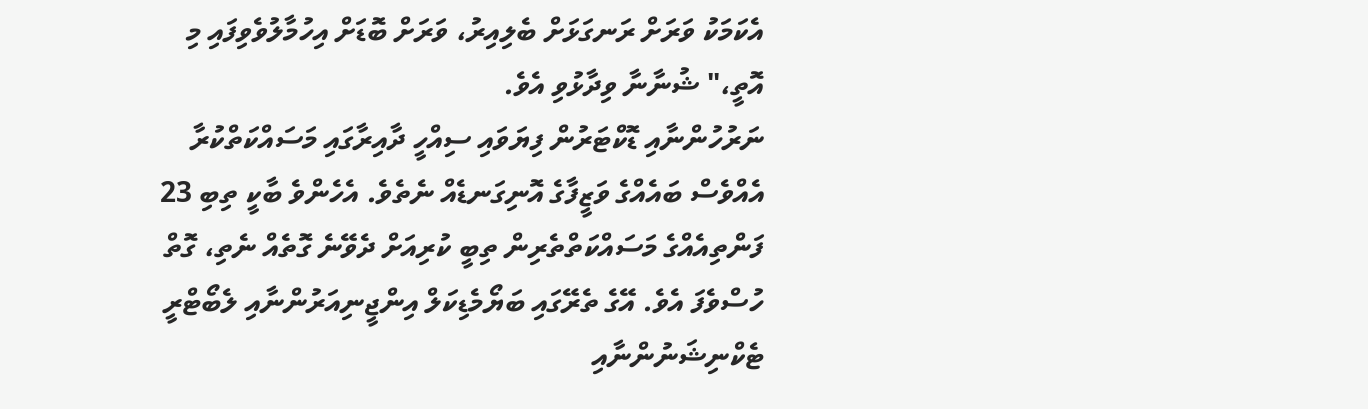އެކަމަކު ވަރަށް ރަނގަޅަށް ބެލިއިރު، ވަރަށް ބޮޑަށް އިހުމާލުވެވިފައި މި އޮތީ،" ޝުނާނާ ވިދާޅުވި އެވެ.
ނަރުހުންނާއި ޑޮކްޓަރުން ފިޔަވައި ސިއްހީ ދާއިރާގައި މަސައްކަތްކުރާ އެއްވެސް ބައެއްގެ ވަޒީފާގެ އޮނިގަނޑެއް ނެތެވެ. އެހެންވެ ބާކީ ތިބި 23 ފަންތިއެއްގެ މަސައްކަތްތެރިން ތިބީ ކުރިއަށް ދެވޭނެ ގޮތެއް ނެތި، ގޮތް ހުސްވެފަ އެވެ. އޭގެ ތެރޭގައި ބަޔޯމެޑިކަލް އިންޖީނިއަރުންނާއި ލެބޯޓްރީ ޓެކްނިޝަނުންނާއި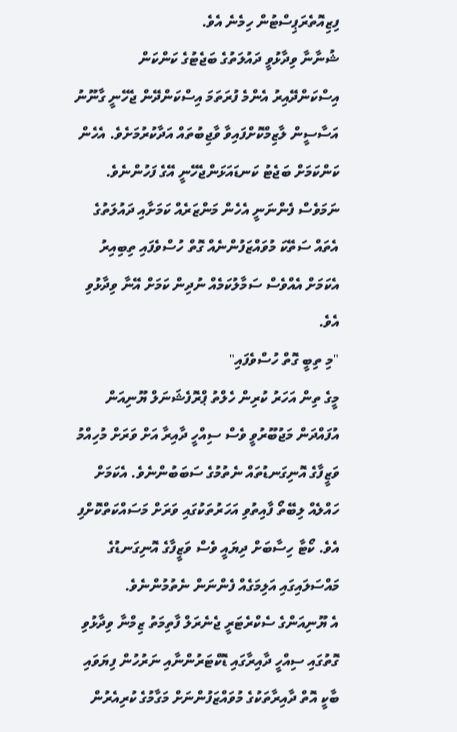ފިޒިއޮތެރަޕިސްޓުން ހިމެނެ އެވެ.
ޝުނާނާ ވިދާޅުވީ ދައުލަތުގެ ބަޖެޓުގެ ކަންކަން އިސްކަންދޭއިރު އެންމެ ފުރަތަމަ އިސްކަންދޭން ޖެހޭނީ ގާނޫނު އަސާސީން ލާޒިމްކޮށްފައިވާ ވާޖިބުތައް އަދާކުރުމަށެވެ. އެހެން ކަންކަމަށް ބަޖެޓު ކަނޑައަޅަންޖެހޭނީ އޭގެ ފަހުންނެވެ.
ނަމަވެސް ފެންނަނީ އެހެން މަންޒަރެއް ކަމަށާއި ދައުލަތުގެ އެތައް ސަތޭކަ މުވައްޒަފުންނެއް ގޮތް ހުސްވެފައި ތިބިއިރު އެކަމަށް އެއްވެސް ސަމާލުކަމެއް ނުދިން ކަމަށް އޭނާ ވިދާޅުވި އެވެ.
"މި ތިބީ ގޮތް ހުސްވެފައި"
މީގެ ތިން އަހަރު ކުރިން ހެލްތު ޕްރޮފެޝަނަލް ޔޫނިއަން އުފައްދަން މަޖުބޫރުވީ ވެސް ސިއްހީ ދާއިރާ އަށް ވަރަށް މުހިއްމު ވަޒީފާގެ އޮނިގަނޑުތައް ނެތުމުގެ ސަބަބުންނެވެ. އެކަމަށް ހައްލެއް ލިބޭތޯ ފާއިތުވި އަހަރުތަކުގައި ވަރަށް މަސައްކަތްކޮށްފި އެވެ. ކޯޓާ ހިސާބަށް ދިޔައީ ވެސް ވަޒީފާގެ އޮނިގަނޑުގެ މައްސަލައިގައި އަލިމަގެއް ފެންނަން ނެތުމުންނެވެ.
އެ ޔޫނިއަންގެ ސެކްރެޓަރީ ޖެނެރަލް ފާތިމަތު ޒިމްނާ ވިދާޅުވި ގޮތުގައި ސިއްހީ ދާއިރާގައި ޑޮކްޓަރުންނާއި ނަރުހުން ފިޔަވައި ބާކީ އޮތް ދާއިރާތަކުގެ މުވައްޒަފުންނަށް މަގާމުގެ ކުރިއެރުން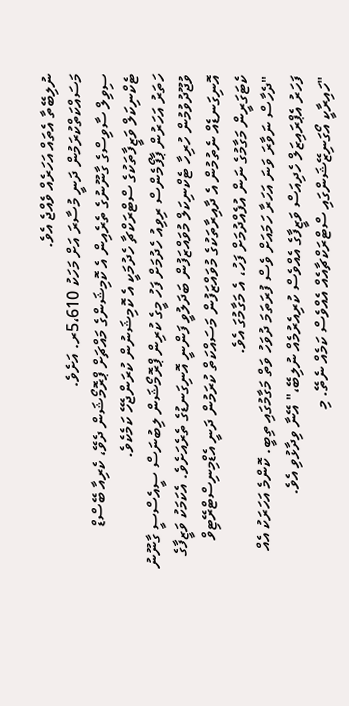ނުލިބޭތާ އެތައް އަހަރެއް ވެއްޖެ އެވެ.
މަސައްކަތްކުރަމުން ދަނީ މުސާރަ އަށް މަހަކު 5،610ރ. އަށެވެ.
ސިވިލް ސާވިސްގެ ގާނޫނުގެ ތެރެއިން އެ ކޮމިޝަންގެ މައްޗަށް ޕްރޮމޯޝަން ދެވޭ، ކެރިއާ ބޭސްޑް ޓެކްނިކަލް ވަޒީފާތަކުގެ ސްޓްރަކްޗާ ހެދުމަކީ އެ ކޮމިޝަނުން ކުރަންޖެހޭ ކަމެކެވެ.
ހަތަރު އަހަރުން ޕާފޯމެންސް ރިވިއު ހެދުމަށް ފަހު މީގެ ކުރިން ޕްރޮމޯޝަން ލިބުނަސް ސީއެސްސީ ގާނޫނު ވުޖޫދުވުމުން ހުރިހާ ޓެކްނިކަލް މުވައްޒަފުން ބަދަލުވީ ފަންނީ އޮނިގަނޑުގެ ތެރެއަށެވެ. އެކަމަކު ވަޒީފާގެ އޮނިގަނޑެއް ނެތުމުން އެ ދާއިރާތަކުގެ މުވައްޒަފުން މަސައްކަތް ކުރަމުން ދަނީ އެޑްމިނިސްޓްރޭޓިވް ކެޓަގަރީން މަގާމުގެ ނަން އުފެއްދުމަށް ފަހު، އެ މަގާމުގަ އެވެ.
"ދެހާސް ނަވާރަ ވަނަ އަހަރާ ހަމައަށް ވެސް ފުރަތަމަ ދުވަހު ވަތް މަގާމުގައި ތިބީ. ކޮންމެ އަހަރަކު އެއް ފަހަރު އެޕްރައިޒަލް ހެދިއަސް ވަޒީފާގެ އެއްވެސް ކުރިއެރުމެއް ނުލިބޭ،" އޭނާ ވިދާޅުވި އެވެ.
"ހައިރާކީ އޯގަނިޒޭޝަންގައި ސްޓްރަކްޗާއެއް އެއްވެސް ކަމެއް ނެތޭ. މި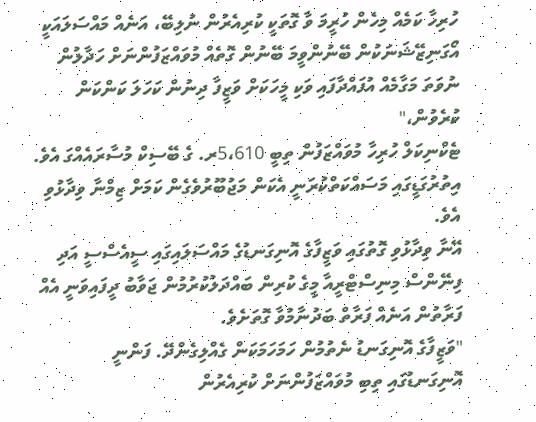ހުރިހާ ކަމެއް މިހެން ހުރީމަ ވާ ގޮތަކީ ކުރިއެރުން ނުލިބޭ، އަނެއް މައްސަލައަކީ އޯގަނިޒޭޝަނަކުން ބޭނުންވީމަ ބޭނުން ގޮތެއް މުވައްޒަފުންނަށް ހަދާލުން ނުވަތަ މަގާމެއް އުފައްދާފައި ވަކި މީހަކަށް ވަޒީފާ ދިނުން ކަހަލަ ކަންކަން ކުރެވުން،"
ޓެކްނިކަލް ހުރިހާ މުވައްޒަފުން ތިބީ 5،610ރ. ގެ ބޭސިކް މުސާރައެއްގަ އެވެ. އިތުރުގަޑީގައި މަސައްކަތްކުރަނީ އެކަން މަޖުބޫރުވެގެން ކަމަށް ޒިމްނާ ވިދާޅުވި އެވެ.
އޭނާ ވިދާޅުވި ގޮތުގައި ވަޒީފާގެ އޮނިގަނޑުގެ މައްސަލައިގައި ސީއެސްސީ އަދި ފިނޭންސް މިނިސްޓްރީއާ މީގެ ކުރިން ބައްދަލުކުރުމުން ޖަވާބު ދީފައިވަނީ އެއް ފަރާތުން އަނެއް ފަރާތް ބަދުނާމުވާ ގޮތަށެވެ.
"ވަޒީފާގެ އޮނިގަނޑު ނެތުމުން ހަމަހަމަކަން ގެއްލިގެންދޭ. ފަންނީ އޮނިގަނޑުގައި ތިބި މުވައްޒަފުންނަށް ކުރިއެރުން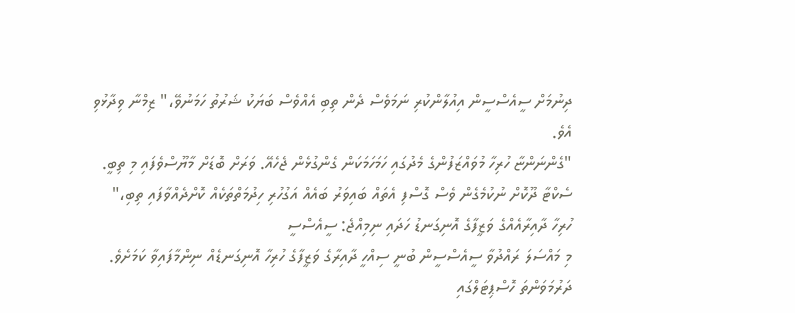ދިނުމަށް ސީއެސްސީން އިއުލާންކުރި ނަމަވެސް ދެން ތިބި އެއްވެސް ބަޔަކު ޝަރުތު ހަމަނުވޭ،" ޒިމްނާ ވިދާޅުވި އެވެ.
"ގެންނަންޏާ ހުރިހާ މުވައްޒަފުންގެ މެދުގައި ހަމަހަމަކަން ގެންގުޅެން ޖެހެއޭ. ވަރަށް ބޮޑަށް މާޔޫސްވެފައި މި ތިބީ. ސެކްޓާ ދޫކޮށް ނުކުމެގެން ވެސް ގޮސްފި އެތައް ބައިވަރު ބައެއް އަގުހުރި ހިދުމަތްތަކެއް ކޮށްދެއްވާފައި ތިބި،"
ހުރިހާ ދާއިރާއެއްގެ ވަޒީފާގެ އޮނިގަނޑު ހަދައި ނިމިއްޖެ: ސީއެސްސީ
މި މައްސަލަ ރައްދުވާ ސީއެސްސީން ބުނީ ސިއްހީ ދާއިރާގެ ވަޒީފާގެ ހުރިހާ އޮނިގަނޑެއް ނިންމާފައިވާ ކަމަށެވެ.
ދަރުމަވަންތަ ހޮސްޕިޓަލްގައި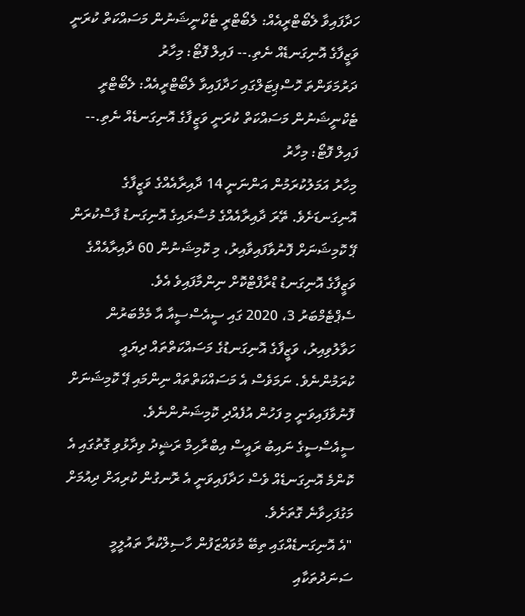ހަދާފައިވާ ލެބޯޓްރީއެއް: ލެބޯޓްރީ ޓެކްނީޝަނުން މަސައްކަތް ކުރަނީ ވަޒީފާގެ އޮނިގަނޑެއް ނެތި.-- ފައިލް ފޮޓޯ: މިހާރު
ދަރުމަވަންތަ ހޮސްޕިޓަލްގައި ހަދާފައިވާ ލެބޯޓްރީއެއް: ލެބޯޓްރީ ޓެކްނީޝަނުން މަސައްކަތް ކުރަނީ ވަޒީފާގެ އޮނިގަނޑެއް ނެތި.-- ފައިލް ފޮޓޯ: މިހާރު
މިހާރު އަމަލުކުރަމުން އަންނަނީ 14 ދާއިރާއެއްގެ ވަޒީފާގެ އޮނިގަނޑަށެވެ. ތޭރަ ދާއިރާއެއްގެ މުސާރައިގެ އޮނިގަނޑު ފާސްކުރަން ޕޭ ކޮމިޝަނަށް ފޮނުވާފައިވާއިރު، މި ކޮމިޝަނުން 60 ދާއިރާއެއްގެ ވަޒީފާގެ އޮނިގަނޑު ޑްރާފްޓްކޮށް ނިންމާފައިވެ އެވެ.
ސެޕްޓެމްބަރު 3، 2020 ގައި ސީއެސްސީއާ އާ މެމްބަރުން ހަވާލުވިއިރު، ވަޒީފާގެ އޮނިގަނޑުގެ މަސައްކަތްތައް ދިޔައީ ކުރަމުންނެވެ. ނަމަވެސް އެ މަސައްކަތްތައް ނިންމައި ޕޭ ކޮމިޝަނަށް ފޮނުވާފައިވަނީ މި ފަހުން އުފެއްދި ކޮމިޝަނުންނެވެ.
ސީއެސްސީގެ ނައިބު ރައީސް އިބްރާހިމް ރަޝީދު ވިދާޅުވި ގޮތުގައި އެ ކޮންމެ އޮނިގަނޑެއް ވެސް ހަދާފައިވަނީ އެ ރޮނގުން ކުރިއަށް ދިއުމަށް މަގުފަހިވާނެ ގޮތަށެވެ.
"އެ އޮނިގަނޑެއްގައި ތިބޭ މުވައްޒަފުން ހާސިލްކުރާ ތައުލީމީ ސަނަދުތަކާއި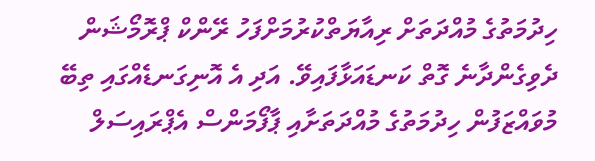ހިދުމަތުގެ މުއްދަތަށް ރިއާޔަތްކުރުމަށްފަހު ރޭންކް ޕްރޮމޯޝަން ދެވިގެންދާނެ ގޮތް ކަނޑައަޅާފައިވޭ. އަދި އެ އޮނިގަނޑެއްގައި ތިބޭ މުވައްޒަފުން ހިދުމަތުގެ މުއްދަތަށާއި ޕާފޯމަންސް އެޕްރައިސަލް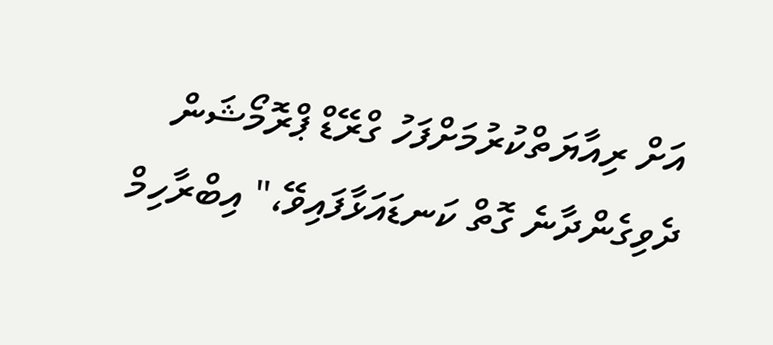އަށް ރިއާޔަތްކުރުމަށްފަހު ގްރޭޑް ޕްރޮމޯޝަން ދެވިގެންދާނެ ގޮތް ކަނޑައަޅާފައިވޭ،" އިބްރާހިމް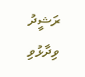ރަޝީދު ވިދާޅުވި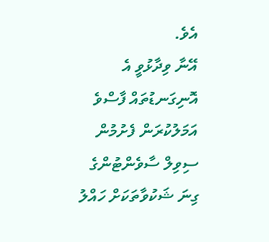އެވެ.
އޭނާ ވިދާޅުވީ އެ އޮނިގަނޑުތައް ފާސްވެ އަމަލުކުރަން ފެށުމުން ސިވިލް ސާވެންޓުންގެ ގިނަ ޝަކުވާތަކަށް ހައްލު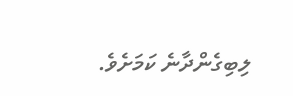ލިބިގެންދާނެ ކަމަށެވެ.